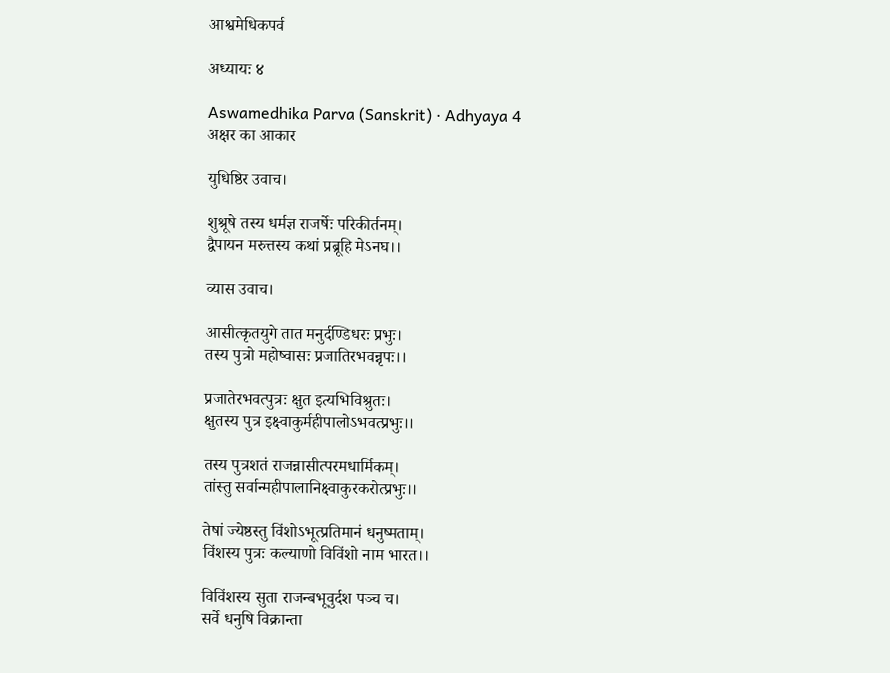आश्वमेधिकपर्व

अध्यायः ४

Aswamedhika Parva (Sanskrit) · Adhyaya 4
अक्षर का आकार

युधिष्ठिर उवाच।

शुश्रूषे तस्य धर्मज्ञ राजर्षेः परिकीर्तनम्।
द्वैपायन मरुत्तस्य कथां प्रब्रूहि मेऽनघ।।

व्यास उवाच।

आसीत्कृतयुगे तात मनुर्दण्डिधरः प्रभुः।
तस्य पुत्रो महोष्वासः प्रजातिरभवन्नृपः।।

प्रजातेरभवत्पुत्रः क्षुत इत्यभिविश्रुतः।
क्षुतस्य पुत्र इक्ष्वाकुर्महीपालोऽभवत्प्रभुः।।

तस्य पुत्रशतं राजन्नासीत्परमधार्मिकम्।
तांस्तु सर्वान्महीपालानिक्ष्वाकुरकरोत्प्रभुः।।

तेषां ज्येष्ठस्तु विंशोऽभूत्प्रतिमानं धनुष्मताम्।
विंशस्य पुत्रः कल्याणो विविंशो नाम भारत।।

विविंशस्य सुता राजन्बभूवुर्दश पञ्च च।
सर्वे धनुषि विक्रान्ता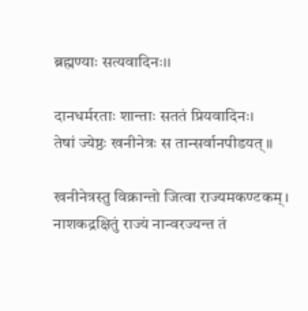ब्रह्मण्याः सत्यवादिनः।।

दानधर्मरताः शान्ताः सततं प्रियवादिनः।
तेषां ज्येष्ठः खनीनेत्रः स तान्सर्वानपीडयत्।।

खनीनेत्रस्तु विक्रान्तो जित्वा राज्यमकण्टकम्।
नाशकद्रक्षितुं राज्यं नान्वरज्यन्त तं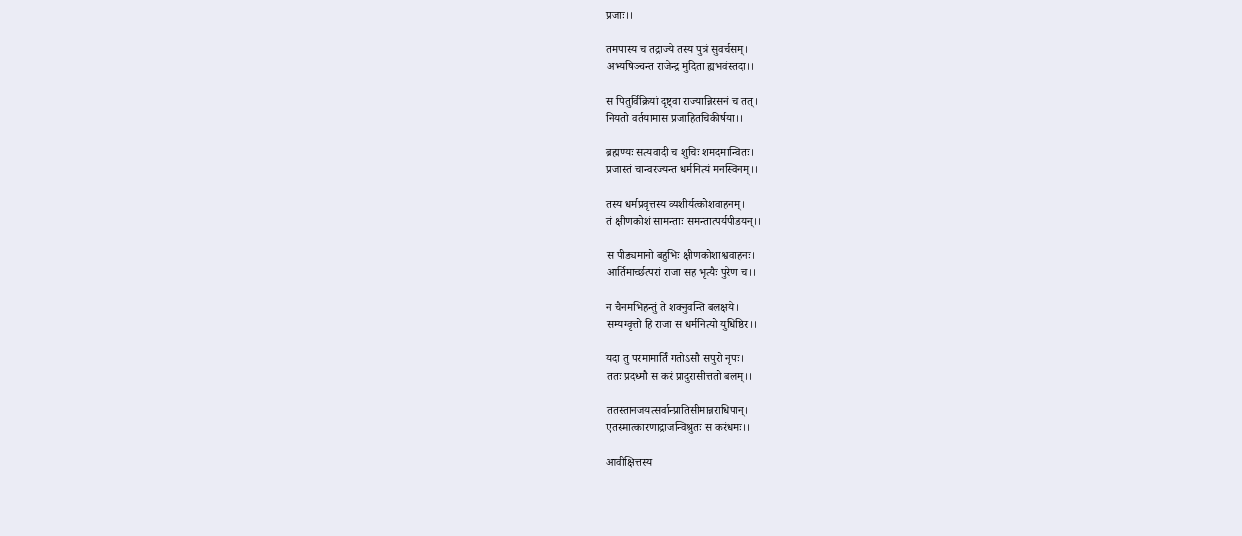प्रजाः।।

तमपास्य च तद्राज्ये तस्य पुत्रं सुवर्चसम्।
अभ्यषिञ्चन्त राजेन्द्र मुदिता ह्यभवंस्तदा।।

स पितुर्विक्रियां दृष्ट्वा राज्यान्निरसनं च तत्।
नियतो वर्तयामास प्रजाहितचिकीर्षया।।

ब्रह्मण्यः सत्यवादी च शुचिः शमदमान्वितः।
प्रजास्तं चान्वरज्यन्त धर्मनित्यं मनस्विनम्।।

तस्य धर्मप्रवृत्तस्य व्यशीर्यत्कोशवाहनम्।
तं क्षीणकोशं सामन्ताः समन्तात्पर्यपीडयन्।।

स पीड्यमानो बहुभिः क्षीणकोशाश्ववाहनः।
आर्तिमार्च्छत्परां राजा सह भृत्यैः पुरेण च।।

न चैनमभिहन्तुं ते शक्नुवन्ति बलक्षये।
सम्यग्वृत्तो हि राजा स धर्मनित्यो युधिष्ठिर।।

यदा तु परमामार्तिं गतोऽसौ सपुरो नृपः।
ततः प्रदध्मौ स करं प्रादुरासीत्ततो बलम्।।

ततस्तानजयत्सर्वान्प्रातिसीमान्नराधिपान्।
एतस्मात्कारणाद्राजन्विश्रुतः स करंधमः।।

आवीक्षित्तस्य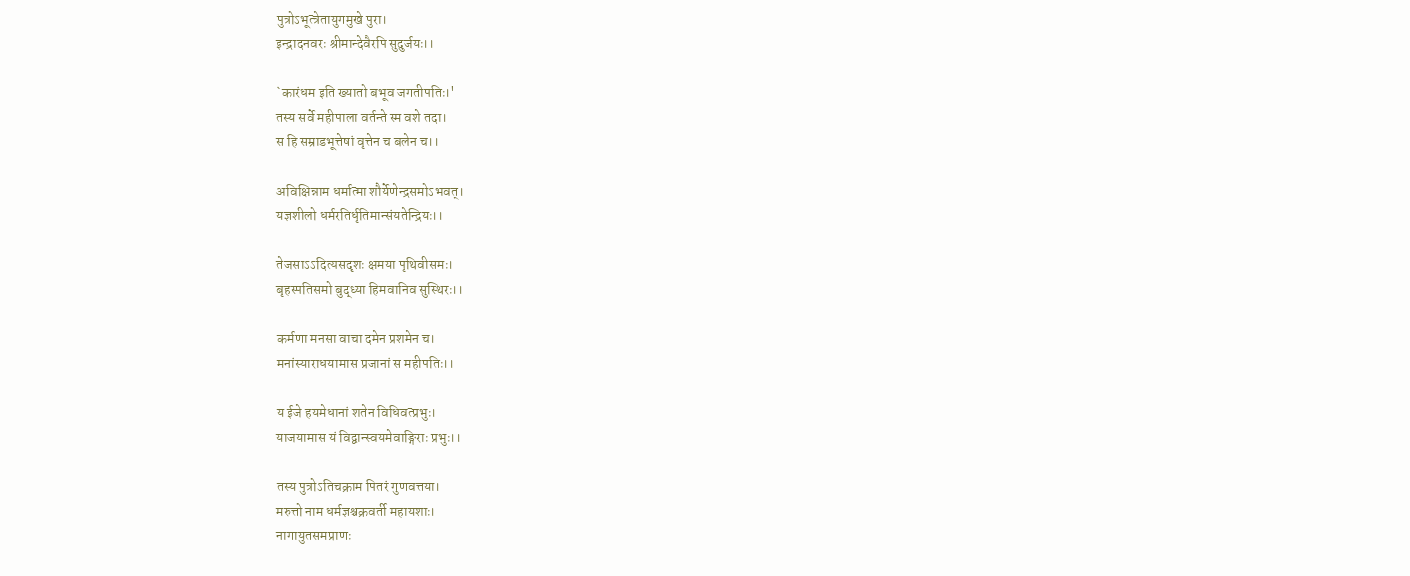पुत्रोऽभूत्त्रेतायुगमुखे पुरा।
इन्द्रादनवरः श्रीमान्देवैरपि सुदुर्जयः।।

`कारंधम इति ख्यातो बभूव जगतीपतिः।'
तस्य सर्वे महीपाला वर्तन्ते स्म वशे तदा।
स हि सम्राडभूत्तेषां वृत्तेन च बलेन च।।

अविक्षिन्नाम धर्मात्मा शौर्येणेन्द्रसमोऽभवत्।
यज्ञशीलो धर्मरतिर्धृतिमान्संयतेन्द्रियः।।

तेजसाऽऽदित्यसदृशः क्षमया पृथिवीसमः।
बृहस्पतिसमो बुद्ध्या हिमवानिव सुस्थिरः।।

कर्मणा मनसा वाचा दमेन प्रशमेन च।
मनांस्याराधयामास प्रजानां स महीपतिः।।

य ईजे हयमेधानां शतेन विधिवत्प्रभुः।
याजयामास यं विद्वान्स्वयमेवाङ्गिराः प्रभुः।।

तस्य पुत्रोऽतिचक्राम पितरं गुणवत्तया।
मरुत्तो नाम धर्मज्ञश्चक्रवर्ती महायशाः।
नागायुतसमप्राणः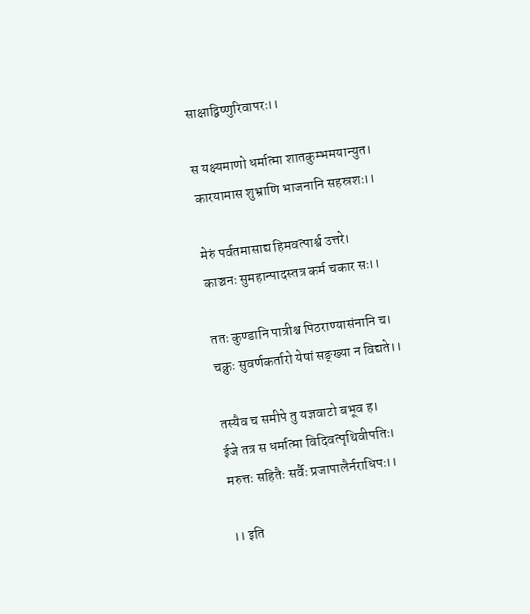साक्षाद्विष्णुरिवापरः।।

स यक्ष्यमाणो धर्मात्मा शातकुम्भमयान्युत।
कारयामास शुभ्राणि भाजनानि सहस्रशः।।

मेरुं पर्वतमासाद्य हिमवत्पार्श्व उत्तरे।
काञ्चनः सुमहान्पादस्तत्र कर्म चकार सः।।

ततः कुण्डानि पात्रीश्च पिठराण्यासंनानि च।
चक्रुः सुवर्णकर्तारो येषां सङ्ख्या न विद्यते।।

तस्यैव च समीपे तु यज्ञवाटो बभूव ह।
ईजे तत्र स धर्मात्मा विदिवत्पृथिवीपतिः।
मरुत्तः सहितैः सर्वैः प्रजापालैर्नराधिपः।।

।। इति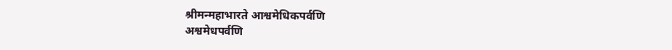श्रीमन्महाभारते आश्वमेधिकपर्वणि
अश्वमेधपर्वणि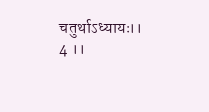चतुर्थाऽध्यायः।। 4 ।।